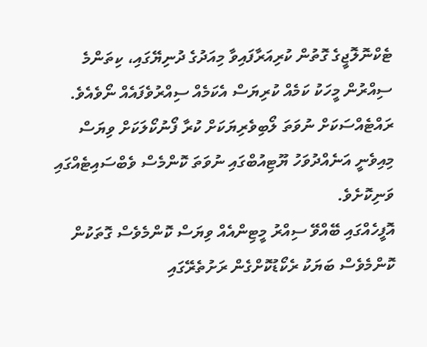ޓެކްނޮލޮޖީގެ ގޮތުން ކުރިއަރާފައިވާ މިއަދުގެ ދުނިޔޭގައި، ކިތަންމެ ސިއްރުން މީހަކު ކަމެއް ކުރިޔަސް އެކަމެއް ސިއްރުވެފައެއް ނޯވެއެވެ. ރައްޓެއްސަކަށް ނުވަތަ ލޯބިވެރިޔަކަށް ކުރާ ފޯނުކޯލަކަށް ވިޔަސް މިއިވެނީ އަނެއްދުވަހު ޔޫޓިއުބްގައި ނުވަތަ ކޮންމެސް ވެބްސައިޓެއްގައި ވަނިކޮށެވެ.
އޮފީހެއްގައި ބޭއްވޭ ސިއްރު މީޓިންއެއް ވިޔަސް ކޮންމެވެސް ގޮތަކުން ކޮންމެވެސް ބަޔަކު ރެކޯޑުކޮށްގެން ރަށުތެރޭގައި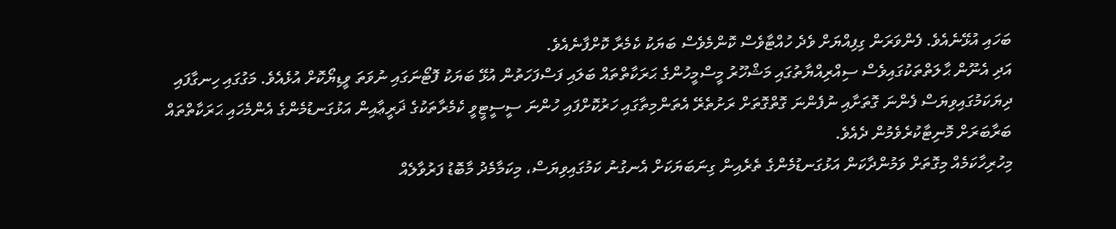ބަހައި އުޅޭނެއެވެ. ފެންވަރަން ގިފިއްޔަށް ވެދެ ހުއްޓާވެސް ކޮންމެވެސް ބަޔަކު ކެމެރާ ކޮށްފާނެއެވެ.
އަދި އެނޫން ޙާލަތްތަކުގައިވެސް ސިއްރިއްޔާތުގައި މަޝްހޫރު މީސްމީހުންގެ ޙަރަކާތްތައް ބަލައި ފަސްފަހަތުން އުޅޭ ބަޔަކު ފޮޓޯނަގައި ނުވަތަ ވީޑިޔޯކޮށް އުޅެއެވެ. މަގުގައި ހިނގާފައި ދިޔަކަމުގައިވިޔަސް ފެންނަ ގޮތަށާއި ނުފެންނަ ގޮތްގޮތަށް ރަށުތެރޭ އެތަންމިތާގައި ހަރުކޮށްފައި ހުންނަ ސީސީޓީވީ ކެމެރާތަކުގެ ޛަރީޢާއިން އަޅުގަނޑުމެންގެ އެންމެހައި ޙަރަކާތްތައް ބަރާބަރަށް މޮނިޓާކުރެވެމުން ދެއެވެ.
މިހުރިހާކަމެއް މިގޮތަށް ވަމުންދާކަން އަޅުގަނޑުމެންގެ ތެރެއިން ގިނަބަޔަކަށް އެނގުނު ކަމުގައިވިޔަސް، މިކަމާމެދު މާބޮޑު ފަރުވާލެއް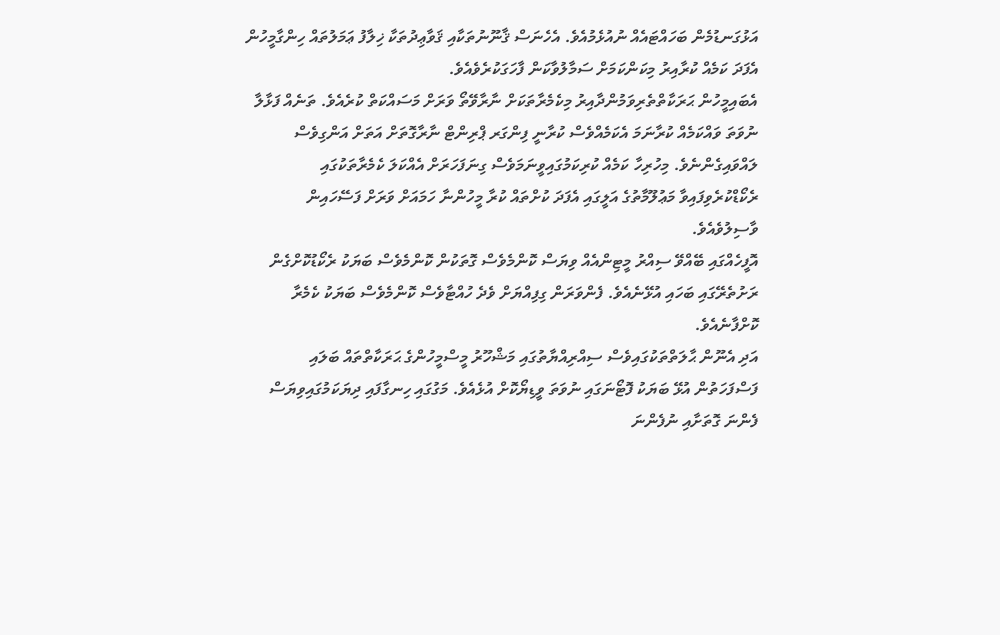އަޅުގަނޑުމެން ބަހައްޓައެއް ނުއުޅެމުއެވެ. އެހެނަސް ޤާނޫނުތަކާއި ޤަވާޢިދުތަކާ ޚިލާފު ޢަމަލުތައް ހިންގާމީހުން އެފަދަ ކަމެއް ކުރާއިރު މިކަންކަމަށް ސަމާލުވާކަން ފާހަގަކުރެވެއެވެ.
އެބައިމީހުން ޙަރަކާތްތެރިވަމުންދާއިރު މިކެމެރާތަކަށް ނާރާވޭތޯ ވަރަށް މަސައްކަތް ކުރެއެވެ. ތަނެއް ފަޅާލާ ނުވަތަ ވައްކަމެއް ކުރާނަމަ އެކަމެއްވެސް ކުރާނީ ފިންގަރ ޕްރިންޓް ނާރާގޮތަށް އަތަށް އަންގިވެސް ލައްވައިގެންނެވެ. މިހުރިހާ ކަމެއް ކުރިކަމުގައިވީނަމަވެސް ގިނަފަހަރަށް އެއްކަލަ ކެމެރާތަކުގައި ރެކޯޑްކުރެވިފައިވާ މަޢުލޫމާތުގެ އަލީގައި އެފަދަ ކުށްތައް ކުރާ މީހުންނާ ހަމައަށް ވަރަށް ފަސޭހައިން ވާސިލުވެއެވެ.
އޮފީހެއްގައި ބޭއްވޭ ސިއްރު މީޓިންއެއް ވިޔަސް ކޮންމެވެސް ގޮތަކުން ކޮންމެވެސް ބަޔަކު ރެކޯޑުކޮށްގެން ރަށުތެރޭގައި ބަހައި އުޅޭނެއެވެ. ފެންވަރަން ގިފިއްޔަށް ވެދެ ހުއްޓާވެސް ކޮންމެވެސް ބަޔަކު ކެމެރާ ކޮށްފާނެއެވެ.
އަދި އެނޫން ޙާލަތްތަކުގައިވެސް ސިއްރިއްޔާތުގައި މަޝްހޫރު މީސްމީހުންގެ ޙަރަކާތްތައް ބަލައި ފަސްފަހަތުން އުޅޭ ބަޔަކު ފޮޓޯނަގައި ނުވަތަ ވީޑިޔޯކޮށް އުޅެއެވެ. މަގުގައި ހިނގާފައި ދިޔަކަމުގައިވިޔަސް ފެންނަ ގޮތަށާއި ނުފެންނަ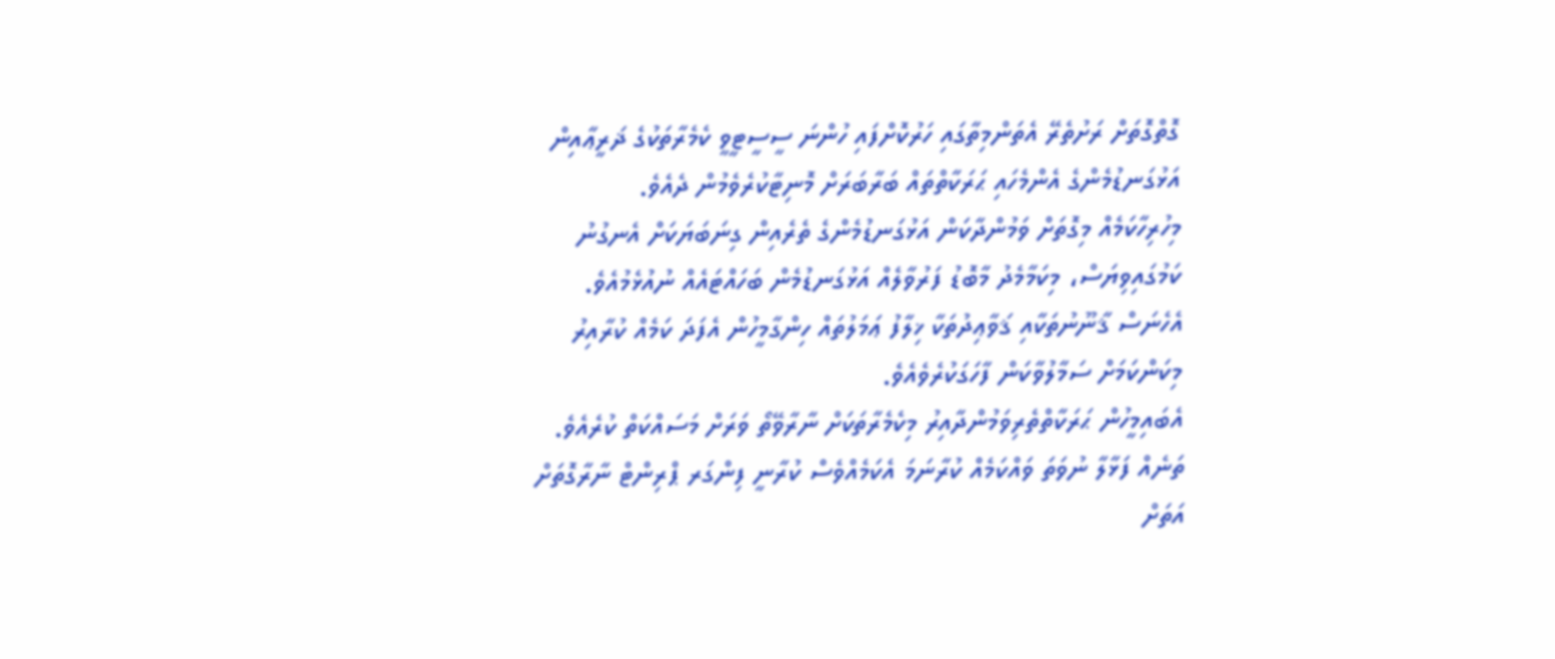ގޮތްގޮތަށް ރަށުތެރޭ އެތަންމިތާގައި ހަރުކޮށްފައި ހުންނަ ސީސީޓީވީ ކެމެރާތަކުގެ ޛަރީޢާއިން އަޅުގަނޑުމެންގެ އެންމެހައި ޙަރަކާތްތައް ބަރާބަރަށް މޮނިޓާކުރެވެމުން ދެއެވެ.
މިހުރިހާކަމެއް މިގޮތަށް ވަމުންދާކަން އަޅުގަނޑުމެންގެ ތެރެއިން ގިނަބަޔަކަށް އެނގުނު ކަމުގައިވިޔަސް، މިކަމާމެދު މާބޮޑު ފަރުވާލެއް އަޅުގަނޑުމެން ބަހައްޓައެއް ނުއުޅެމުއެވެ. އެހެނަސް ޤާނޫނުތަކާއި ޤަވާޢިދުތަކާ ޚިލާފު ޢަމަލުތައް ހިންގާމީހުން އެފަދަ ކަމެއް ކުރާއިރު މިކަންކަމަށް ސަމާލުވާކަން ފާހަގަކުރެވެއެވެ.
އެބައިމީހުން ޙަރަކާތްތެރިވަމުންދާއިރު މިކެމެރާތަކަށް ނާރާވޭތޯ ވަރަށް މަސައްކަތް ކުރެއެވެ. ތަނެއް ފަޅާލާ ނުވަތަ ވައްކަމެއް ކުރާނަމަ އެކަމެއްވެސް ކުރާނީ ފިންގަރ ޕްރިންޓް ނާރާގޮތަށް އަތަށް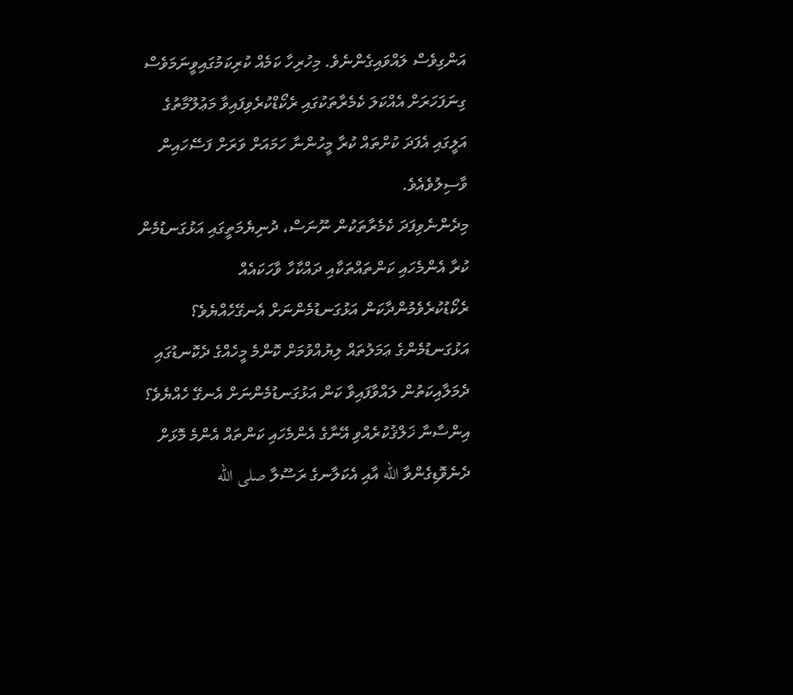އަންގިވެސް ލައްވައިގެންނެވެ. މިހުރިހާ ކަމެއް ކުރިކަމުގައިވީނަމަވެސް ގިނަފަހަރަށް އެއްކަލަ ކެމެރާތަކުގައި ރެކޯޑްކުރެވިފައިވާ މަޢުލޫމާތުގެ އަލީގައި އެފަދަ ކުށްތައް ކުރާ މީހުންނާ ހަމައަށް ވަރަށް ފަސޭހައިން ވާސިލުވެއެވެ.
މިދެންނެވިފަދަ ކެމެރާތަކުން ނޫނަސް، ދުނިޔެމަތީގައި އަޅުގަނޑުމެން ކުރާ އެންމެހައި ކަންތައްތަކާއި ދައްކާހާ ވާހަކައެއް ރެކޯޑުކުރެވެމުންދާކަން އަޅުގަނޑުމެންނަށް އެނގޭހެއްޔެވެ؟
އަޅުގަނޑުމެންގެ ޢަމަލުތައް ލިޔުއްވުމަށް ކޮންމެ މީހެއްގެ ދެކޮނޑުގައި ދެމަލާއިކަތުން ލައްވާފައިވާ ކަން އަޅުގަނޑުމެންނަށް އެނގޭ ހެއްޔެވެ؟ އިންސާނާ ޚަލްޤުކުރެއްވި އޭނާގެ އެންމެހައި ކަންތައް އެންމެ މޮޅަށް ދެނެވޮޑިގެންވާ الله އާއި އެކަލާނގެ ރަސޫލާ صلى الله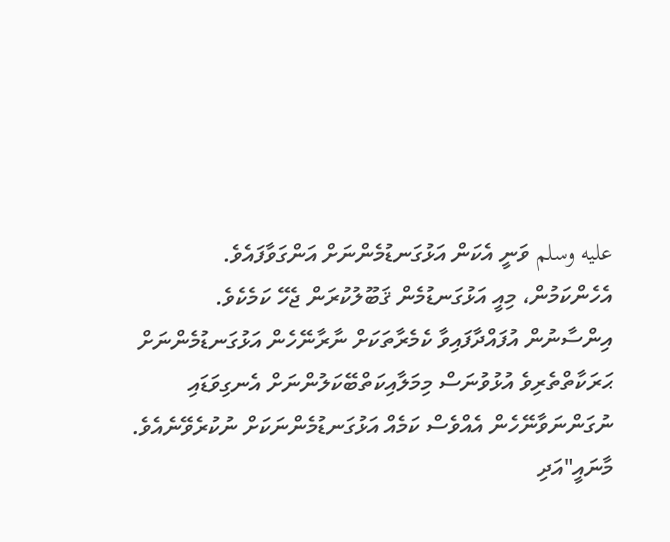عليه وسلم ވަނީ އެކަން އަޅުގަނޑުމެންނަށް އަންގަވާފައެވެ.
އެހެންކަމުން، މިއީ އަޅުގަނޑުމެން ޤަބޫލުކުރަން ޖެހޭ ކަމެކެވެ. އިންސާނުން އުފައްދާފައިވާ ކެމެރާތަކަށް ނާރާނޭހެން އަޅުގަނޑުމެންނަށް ޙަރަކާތްތެރިވެ އުޅުވުނަސް މިމަލާއިކަތްބޭކަލުންނަށް އެނގިވަޑައި ނުގަންނަވާނޭހެން އެއްވެސް ކަމެއް އަޅުގަނޑުމެންނަކަށް ނުކުރެވޭނެއެވެ.
މާނައީ"އަދި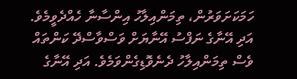ހަމަކަށަވަރުން، ތިމަންއިލާހު އިންސާނާ ހެއްދެވީމެވެ. އަދި އޭނާގެ ނަފްސު އޭނާޔަށް ވަސްވާސްދޭ ކަންތައް ވެސް ތިމަންއިލާހު ދެނެވޮޑިގެންވަމެވެ. އަދި އޭނާގެ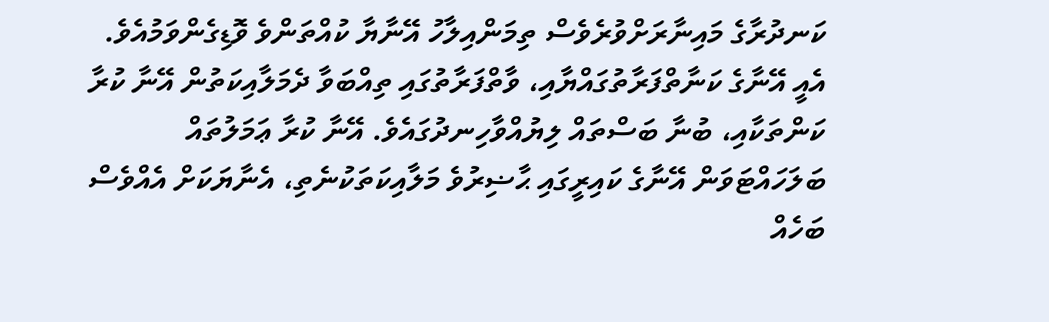ކަނދުރާގެ މައިނާރަށްވުރެވެސް ތިމަންއިލާހު އޭނާޔާ ކުއްތަންވެ ވޮޑިގެންވަމުއެވެ.
އެއީ އޭނާގެ ކަނާތްފަރާތުގައްޔާއި، ވާތްފަރާތުގައި ތިއްބަވާ ދެމަލާއިކަތުން އޭނާ ކުރާ ކަންތަކާއި، ބުނާ ބަސްތައް ލިޔުއްވާހިނދުގައެވެ. އޭނާ ކުރާ ޢަމަލުތައް ބަލަހައްޓަވަން އޭނާގެ ކައިރީގައި ޙާޟިރުވެ މަލާއިކަތަކުނެތި، އެނާޔަކަށް އެއްވެސް ބަހެއް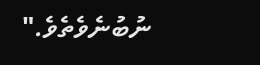ނުބުނެވެތެވެ."